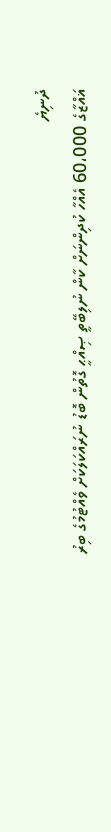ދުނިޔެ
ޣައްޒާގެ 60،000 އެއްހާ ކުދިންނަށް ކާން ނުލިބޭތީ ޞިއްޙީ ގޮތުން ބޮޑު ނުރައްކަލަކަށް ވެއްޓުމުގެ ބިރު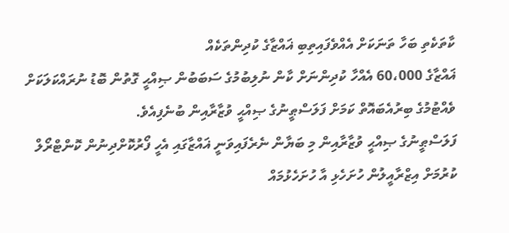ކާތަކެތި ބަހާ ތަނަކަށް އެއްވެފައިތިބި ޣައްޒާގެ ކުދިންތަކެއް
ޣައްޒާގެ 60،000 އެއްހާ ކުދިންނަށް ކާން ނުލިބުމުގެ ސަބަބުން ޞިއްޙީ ގޮތުން ބޮޑު ނުރައްކަލަކަށް ވެއްޓުމުގެ ބިރުއެބައޮތް ކަމަށް ފަލަސްޠީނުގެ ޞިއްޙީ ވުޒާރާއިން ބުނެފިއެވެ.
ފަލަސްޠީނުގެ ޞިއްޙީ ވުޒާރާއިން މި ބަޔާން ނެރެފައިވަނީ ޣައްޒާގައި އެހީ ފޯރުކޮށްދިނުން ކޮންޓްރޯލް ކުރުމަށް އިޒްރާއީލުން ހުށަހެޅި އާ ހުށަހެޅުމައް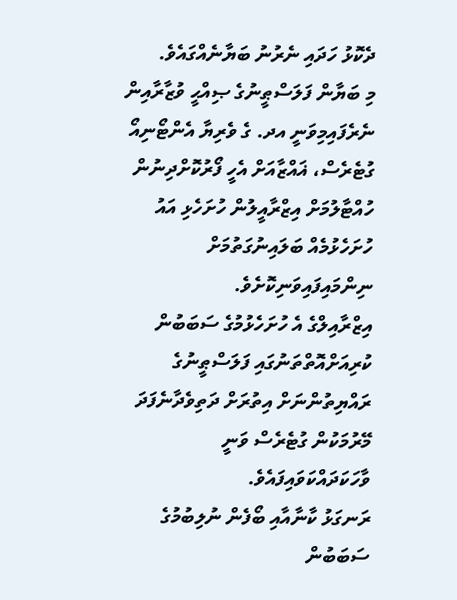ދެކޮޅު ހަދައި ނެރުނު ބަޔާނެއްގައެވެ.
މި ބަޔާން ފަލަސްޠީނުގެ ޞިއްޙީ ވުޒާރާއިން ނެރެފައިމިވަނީ އދ. ގެ ވެރިޔާ އެންޓޯނިއޯ ގުޓެރެސް، ޣައްޒާއަށް އެހީ ފޯރުކޮށްދިނުން ހުއްޓާލުމަށް އިޒްރާއީލުން ހުށަހެޅި އައު ހުށަހެޅުމެއް ބަލައިނުގަތުމަށް ނިންމައިފައިވަނިކޮށެވެ.
އިޒްރާއިލްގެ އެ ހުށަހެޅުމުގެ ސަބަބުން ކުރިއަށްއޮތްތަނުގައި ފަލަސްޠީނުގެ ރައްޔިތުންނަށް އިތުރަށް ދަތިވެދާނެފަދަ މޭރުމަކުން ގުޓެރެސް ވަނީ ވާހަކަދައްކަވައިފައެވެ.
ރަނގަޅު ކާނާއާއި ބޯފެން ނުލިބުމުގެ ސަބަބުން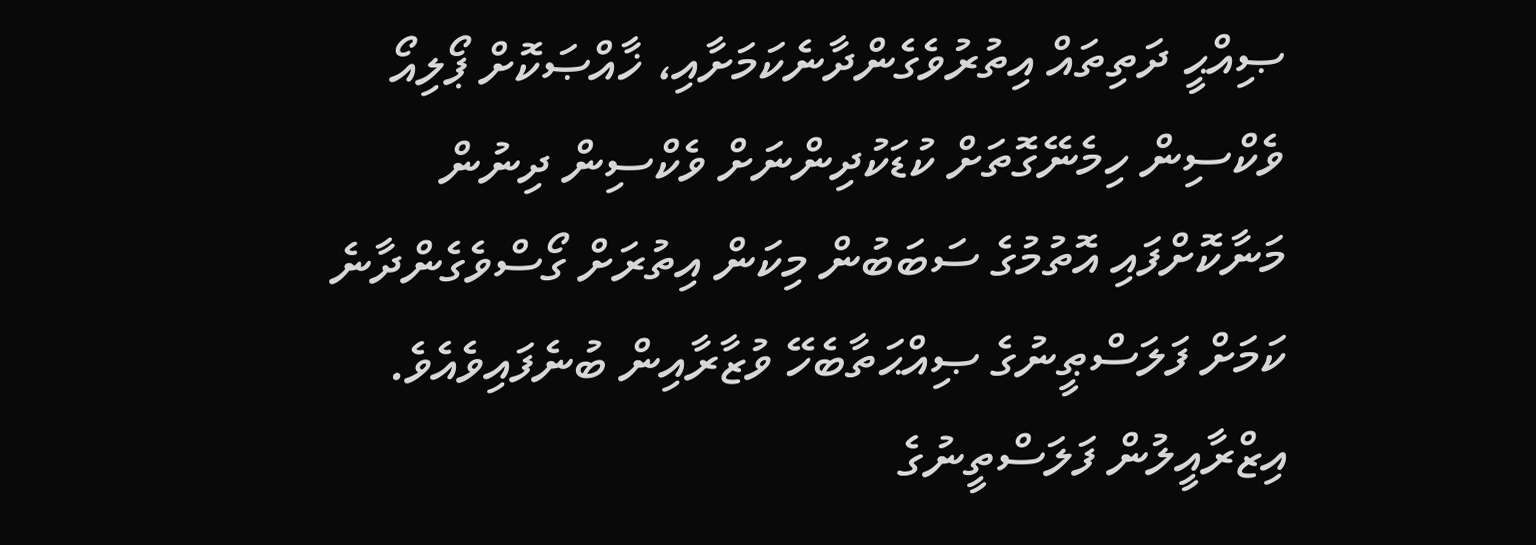ޞިއްޙީ ދަތިތައް އިތުރުވެގެންދާނެކަމަށާއި، ޚާއްޞަކޮށް ޕޯލިއޯ ވެކްސިން ހިމެނޭގޮތަށް ކުޑަކުދިންނަށް ވެކްސިން ދިނުން މަނާކޮށްފައި އޮތުމުގެ ސަބަބުން މިކަން އިތުރަށް ގޯސްވެގެންދާނެ ކަމަށް ފަލަސްޠީނުގެ ޞިއްޙަތާބެހޭ ވުޒާރާއިން ބުނެފައިވެއެވެ.
އިޒްރާއީލުން ފަލަސްތީނުގެ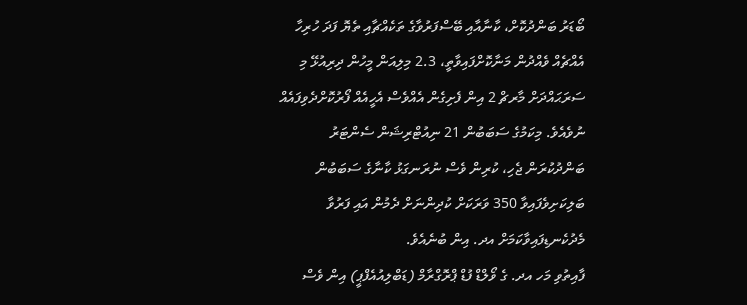ބޯޑަރު ބަންދުކޮށް، ކާނާއާއި ބޭސްފަރުވާގެ ތަކެއްޗާއި ތެޔޮ ފަދަ ހުރިހާ އެއްޗެއް ވެއްދުން މަނާކޮށްފައިވާތީ، 2.3 މިލިއަން މީހުން ދިރިއުޅޭ މި ސަރަޙައްދަށް މާރޗް 2 އިން ފެށިގެން އެއްވެސް އެހީއެއް ފޯރުކޮށްދެވިފައެއް ނުވެއެވެ. މިކަމުގެ ސަބަބުން 21 ނިއުޓްރިޝަން ސެންޓަރު ބަންދުކުރަން ޖެހި، ކުރިން ވެސް ނުރަނގަޅު ކާނާގެ ސަބަބުން ބަލިކަށިވެފައިވާ 350 ވަރަކަށް ކުދިންނަށް ދެމުން އައި ފަރުވާ މެދުކެނޑިފައިވާކަމަށް އދ. އިން ބުނެއެވެ.
ފާއިތުވި މަހ އދ. ގެ ވޯލްޑް ފުޑް ޕްރޮގްރާމް (ޑަބްލިއުއެފްޕީ) އިން ވެސް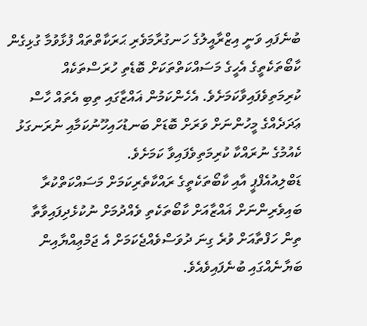ބުނެފައި ވަނީ އިޒްރާއީލުގެ ހަނގުރާމަވެރި ޙަރަކާތްތައް ފުޅާވުމާ ގުޅިގެން ކާބޯތަކެތީގެ އެހީގެ މަސައްކަތްތަކަށް ބޮޑެތި ހުރަސްތަކެއް ކުރިމަތިވެފައިވާކަމަށެވެ. އެހެންކަމުން ޣައްޒާގައި ތިބި އެތައް ހާސް ޢަދަދެއްގެ މީހުންނަށް ވަރަށް ބޮޑަށް ބަނޑުހައިހޫނުކަމާއި ނުރަނގަޅު ކެއުމުގެ ނުރައްކާ ކުރިމަތިވެފައިވާ ކަމަށެވެ.
ޑަބްލިއުއެފްޕީ އާއި ކާބޯތަކެތީގެ ރައްކާތެރިކަމަށް މަސައްކަތްކުރާ ބައިވެރިންނަށް ޣައްޒާއަށް ކާބޯތަކެތި ވެއްދުމަށް ނުކުޅެދިފައިވާތާ ތިން ހަފްތާއަށް ވުރެ ގިނަ ދުވަސްވެއްޖެކަމަށް އެ ޖަމްޢިއްޔާއިން ބަޔާނެއްގައި ބުނެފައިވެއެވެ.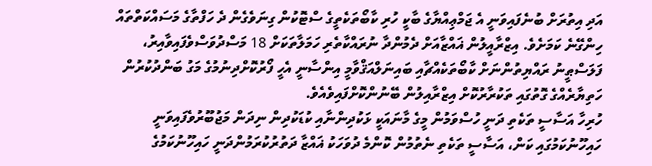އަދި އިތުރަށް ބުނެފައިވަނީ އެ ޖަމްޢިއްޔާގެ ބާކީ ހުރި ކާބޯތަކެތީގެ ސްޓޮކުން ގިނަވެގެން ދެ ހަފްތާގެ މަސައްކަތްތައް ހިންގޭނެ ކަމަށެވެ. އިޒްރާއީލުން ޣައްޒާއަށް ދެމުންދާ ނުރައްކާތެރި ހަމަލާތަކަށް 18 މަސްދުވަސްވެފައިވާއިރު، ފަލަސްޠީނު ރައްޔިތުންނަށް ކާބޯތަކެއްޗާއި ބައިނަލްއަޤްވާމީ އިންސާނީ އެހީ ފޯރުކޮށްދިނުމުގެ މަގު ބަންދުކުރުން ހަތިޔާރެއްގެ ގޮތުގައި ތަކުރާރުކޮށް އިޒްރާއިލުން ބޭނުންކޮށްފައިވެއެވެ.
ހުރިހާ އަސާސީ ތަކެތި ދަނީ ހުސްވަމުން މީގެ މާނައަކީ ޅަކުދިންނާއި ކުޑަކުދިން ނިދަން މަޖުބޫރުވެފައިވަނީ ހައިހޫނުކަމުގައި ކަން، އަސާސީ ތަކެތި ނެތުމުން ކޮންމެ ދުވަހަކު ޣައްޒާ ދަތުރުކުރަމުންދަނީ ހައިހޫނުކަމުގެ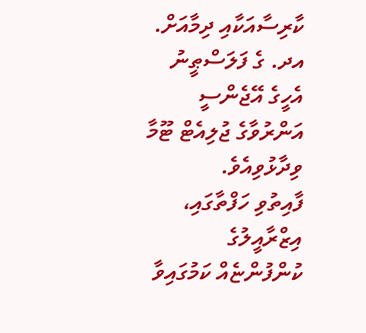ކާރިސާއަކާއި ދިމާއަށް.
އދ. ގެ ފަލަސްޠީނު އެހީގެ އޭޖެންސީ އަންރުވާގެ ޖުލިއެޓް ޓޫމާ ވިދާޅުވިއެވެ.
ފާއިތުވި ހަފްތާގައި، އިޒްރާއީލުގެ ކުންފުންޏެއް ކަމުގައިވާ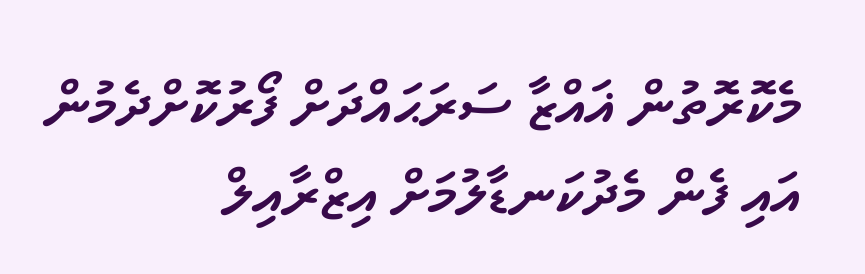މެކޮރޮތުން ޣައްޒާ ސަރަޙައްދަށް ފޯރުކޮށްދެމުން އައި ފެން މެދުކަނޑާލުމަށް އިޒްރާއިލް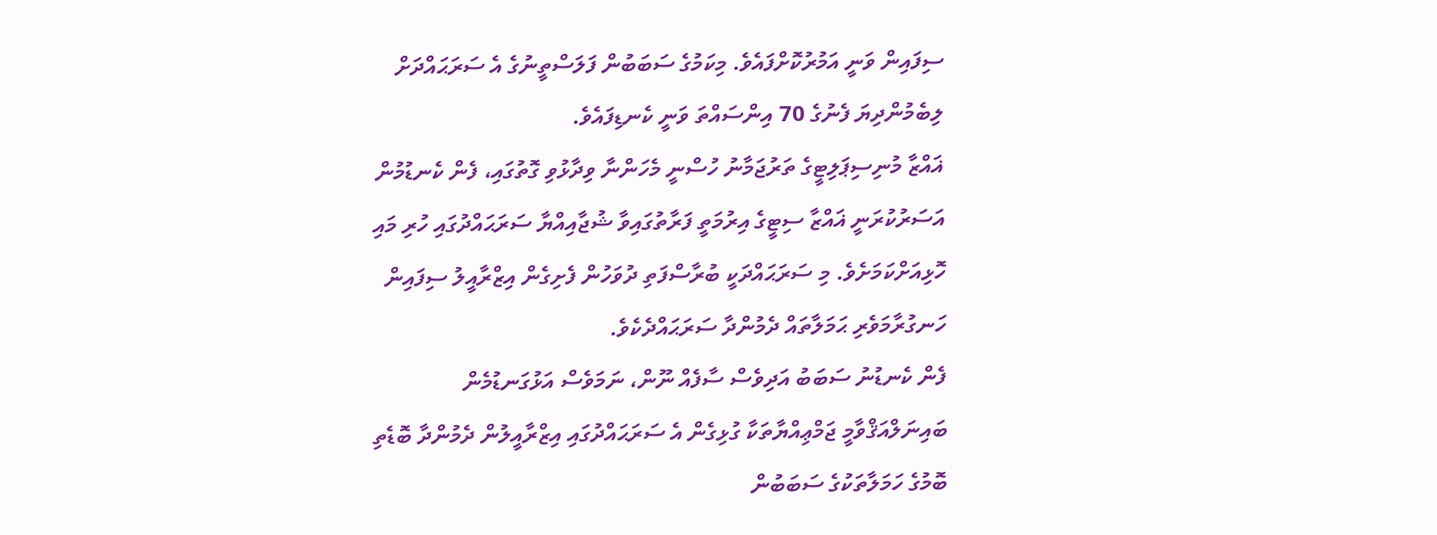ސިފައިން ވަނީ އަމުރުކޮށްފައެވެ. މިކަމުގެ ސަބަބުން ފަލަސްތީނުގެ އެ ސަރަޙައްދަށް ލިބެމުންދިޔަ ފެނުގެ 70 އިންސައްތަ ވަނީ ކެނޑިފައެވެ.
ޣައްޒާ މުނިސިޕަލިޓީގެ ތަރުޖަމާނު ހުސްނީ މެހަންނާ ވިދާޅުވި ގޮތުގައި، ފެން ކެނޑުމުން އަސަރުކުރަނީ ޣައްޒާ ސިޓީގެ އިރުމަތީ ފަރާތުގައިވާ ޝުޖާއިއްޔާ ސަރަޙައްދުގައި ހުރި މައި ހޮޅިއަށްކަމަށެވެ. މި ސަރަޙައްދަކީ ބުރާސްފަތި ދުވަހުން ފެށިގެން އިޒްރާއީލު ސިފައިން ހަނގުރާމަވެރި ޙަމަލާތައް ދެމުންދާ ސަރަޙައްދެކެވެ.
ފެން ކެނޑުނު ސަބަބު އަދިވެސް ސާފެއް ނޫން، ނަމަވެސް އަޅުގަނޑުމެން ބައިނަލްއަޤްވާމީ ޖަމްޢިއްޔާތަކާ ގުޅިގެން އެ ސަރަޙައްދުގައި އިޒްރާއީލުން ދެމުންދާ ބޮޑެތި ބޮމުގެ ހަމަލާތަކުގެ ސަބަބުން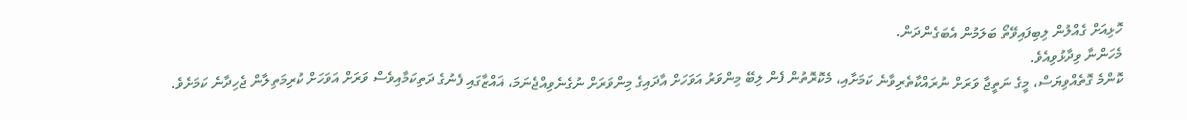ހޮޅިއަށް ގެއްލުން ލިބިފައިވޭތޯ ބަލަމުން އެބަގެންދަން.
މެހަންނާ ވިދާޅުވިއެވެ.
ކޮންމެ ގޮތެއްވިޔަސް، މީގެ ނަތީޖާ ވަރަށް ނުރައްކާތެރިވާނެ ކަމަށާއި، މެކޮރޮތުން ފެން ލިބޭ މިންވަރު އަވަހަށް އާދައިގެ މިންވަރަށް ނުގެނެވިއްޖެނަމަ، ޣައްޒާގައި ފެނުގެ ދަތިކަމާއިވެސް ވަރަށް އަވަހަށް ކުރިމަތިލާން ޖެހިދާނެ ކަމަށެވެ.